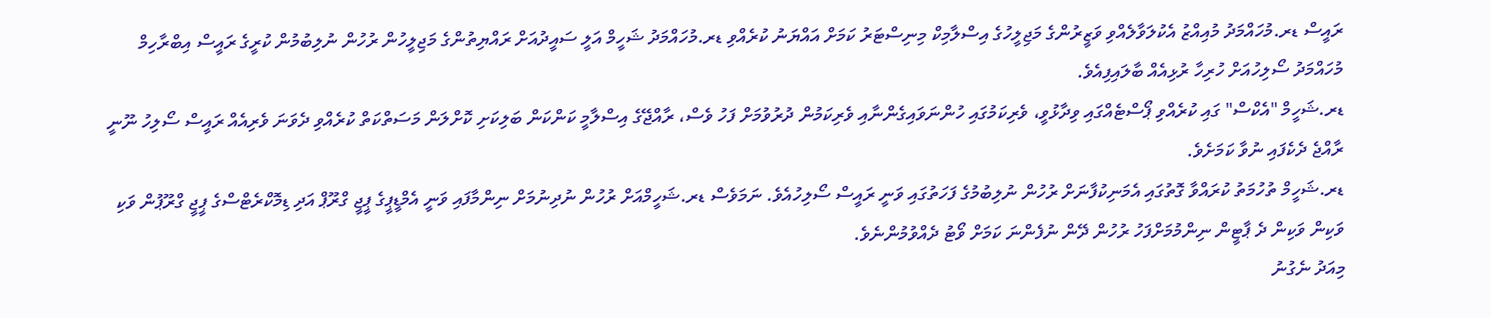ރައީސް ޑރ.މުހައްމަދު މުއިއްޒު އެކުލަވާލެއްވި ވަޒީރުންގެ މަޖިލީހުގެ އިސްލާމިކް މިނިސްޓަރު ކަމަށް އައްޔަނު ކުރެއްވި ޑރ.މުހައްމަދު ޝަހީމް އަލީ ސައީދުއަށް ރައްޔިތުންގެ މަޖިލީހުން ރުހުން ނުލިބުމުން ކުރީގެ ރައީސް އިބްރާހިމް މުހައްމަދު ސޯލިހުއަށް ހުރިހާ ރުޅިއެއް ބާލައިފިއެވެ.
ޑރ.ޝަހީމް "އެކްސް" ގައި ކުރެއްވި ޕޯސްޓެއްގައި ވިދާޅުވީ، ވެރިކަމުގައި ހުންނަވައިގެންނާއި ވެރިކަމުން ދުރުވުމަށް ފަހު ވެސް، ރާއްޖޭގެ އިސްލާމީ ކަންކަން ބަލިކަށި ކޮށްލަން މަސަތްކަތް ކުރެއްވި ދެވަނަ ވެރިއެއް ރައީސް ސޯލިހު ނޫނީ ރާއްޖެ ދެކެފައި ނުވާ ކަމަށެވެ.
ޑރ.ޝަހީމް ތުހުމަތު ކުރައްވާ ގޮތުގައި އެމަނިކުފާނަށް ރުހުން ނުލިބުމުގެ ފަހަތުގައި ވަނީ ރައީސް ސޯލިހުއެވެ. ނަމަވެސް ޑރ.ޝަހީމްއަށް ރުހުން ނުދިނުމަށް ނިންމާފައި ވަނީ އެމްޑީޕީގެ ޕީޖީ ގްރޫޕް އަދި ޑިމޮކްރެޓްސްގެ ޕީޖީ ގްރޫޕުން ވަކި ވަކިން ވަކިން ދެ ޕާޓީން ނިންމުމަށްފަހު ރުހުން ދޭން ނުފެންނަ ކަމަށް ވޯޓު ދެއްވުމުންނެވެ.
މިއަދު ނެގުނު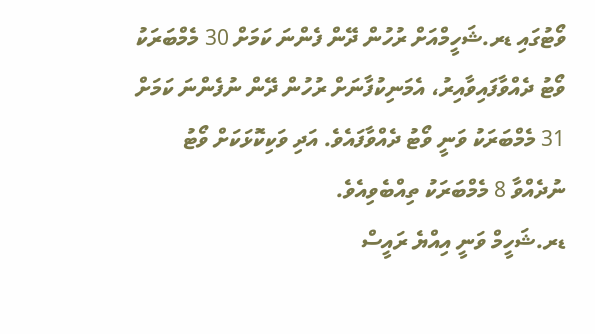ވޯޓުގައި ޑރ.ޝަހީމްއަށް ރުހުން ދޭން ފެންނަ ކަމަށް 30 މެމްބަރަކު ވޯޓު ދެއްވާފައިވާއިރު، އެމަނިކުފާނަށް ރުހުން ދޭން ނުފެންނަ ކަމަށް 31 މެމްބަރަކު ވަނީ ވޯޓު ދެއްވާފައެވެ. އަދި ވަކިކޮޅަކަށް ވޯޓު ނުދެއްވާ 8 މެމްބަރަކު ތިއްބެވިއެވެ.
ޑރ.ޝަހީމް ވަނީ އިއްޔެ ރައީސް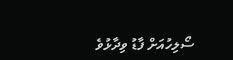ސޯލިހުއަށް ފާޑު ވިދާޅުވެ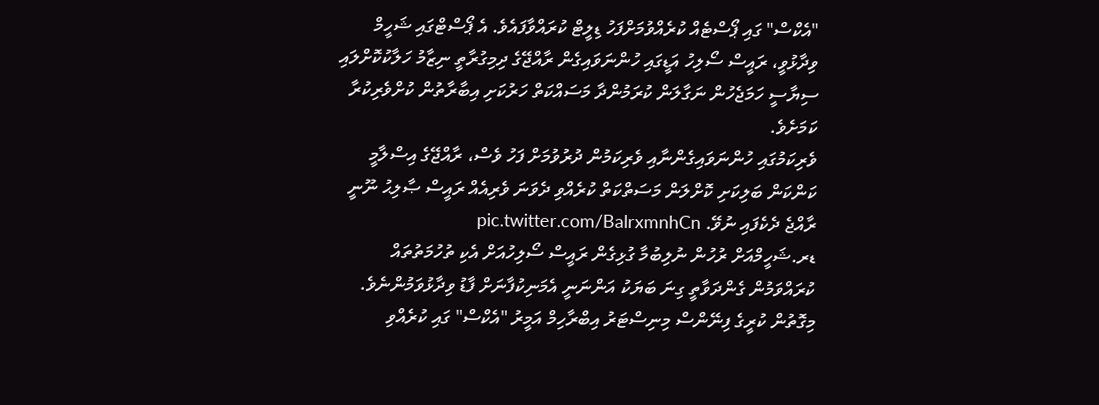"އެކްސް" ގައި ޕޯސްޓެއް ކުރެއްވުމަށްފަހު ޑިލީޓް ކުރައްވާފައެވެ. އެ ޕޯސްޓްގައި ޝަހީމް ވިދާޅުވީ، ރައީސް ސޯލިހު އަޑީގައި ހުންނަވައިގެން ރާއްޖޭގެ ދިމިގުރާތީ ނިޒާމު ހަލާކުކޮށްލައި ސިޔާސީ ހަމަޖެހުން ނަގާލަން ކުރަމުންދާ މަސައްކަތް ހަރުކަށި އިބާރާތުން ކުށްވެރިކުރާ ކަމަށެވެ.
ވެރިކަމުގައި ހުންނަވައިގެންނާއި ވެރިކަމުން ދުރުވުމަށް ފަހު ވެސް، ރާއްޖޭގެ އިސްލާމީ ކަންކަން ބަލިކަށި ކޮށްލަން މަސަތްކަތް ކުރެއްވި ދެވަނަ ވެރިއެއް ރައީސް ޞާލިޙު ނޫނީ ރާއްޖެ ދެކެފައި ނުވޭ. pic.twitter.com/BalrxmnhCn
ޑރ.ޝަހީމްއަށް ރުހުން ނުލިބުމާ ގުޅިގެން ރައީސް ސޯލިހުއަށް އެކި ތުހުމަތުތައް ކުރައްވަމުން ގެންދަވާތީ ގިނަ ބަޔަކު އަންނަނީ އެމަނިކުފާނަށް ފާޑު ވިދާޅުވަމުންނެވެ. މިގޮތުން ކުރީގެ ފިނޭންސް މިނިސްޓަރު އިބްރާހިމް އަމީރު "އެކްސް" ގައި ކުރެއްވި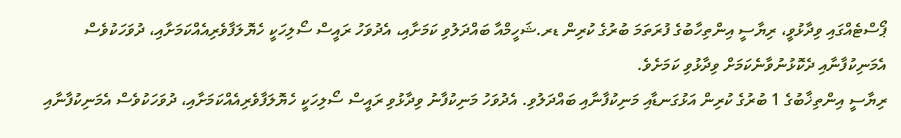ޕޯސްޓެއްގައި ވިދާޅުވީ، ރިޔާސީ އިންތިހާބުގެ ފުރަތަމަ ބުރުގެ ކުރިން ޑރ.ޝަހީމްއާ ބައްދަލުވި ކަމަށާއި، އެދުވަހު ރައީސް ސޯލިހަކީ ހެޔޮލަފާވެރިއެއްކަމަށާއި، ދުވަހަކުވެސް އެމަނިކުފާނާއި ދެކޮޅުނުވާނެކަމަށް ވިދާޅުވި ކަމަށެވެ.
ރިޔާސީ އިންތިޚާބުގެ 1 ބުރުގެ ކުރިން އަޅުގަނޑާއި މަނިކުފާނާއި ބައްދަލުވި. އެދުވަހު މަނިކުފާނު ވިދާޅުވި ރައީސް ސޯލިހަކީ ހެޔޮލަފާވެރިއެއްކަމަށާއި، ދުވަހަކުވެސް އެމަނިކުފާނާއި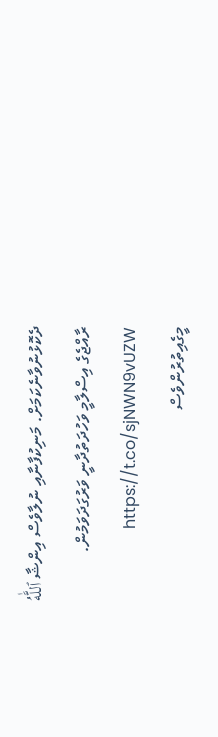ދެކޮޅުނުވާނެކަމަށް. މަނިކުފާނާއި ނުލާވެސް އިންޝާ ٱللَّٰهُ ރާއްޖެގެ އިސްލާމީ ވަހުދަތުދާނީ ވަރުގަދަވަމުން. https://t.co/sjNWN9vUZW
މީގެއިތުރުންވެސް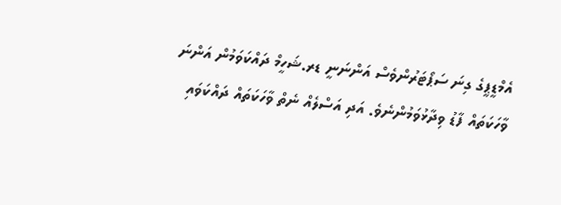އެމްޑީޕީގެ ގިނަ ސަޕޯޓަރުންވެސް އަންނަނީ ޑރ.ޝަހީމް ދައްކަވަމުން އަންނަ ވާހަކަތައް ފާޑު ވިދާޅުވަމުންނެވެ. އަދި އަސްލެއް ނެތް ވާހަކަތައް ދައްކަވައި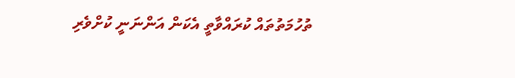ތުހުމަތުތައް ކުރައްވާތީ އެކަން އަންނަނީ ކުށްވެރި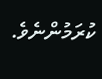ކުރަމުންނެވެ.